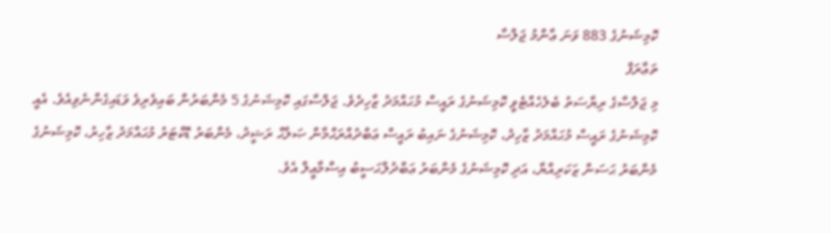ކޮމިޝަނުގެ 883 ވަނަ ޢާންމު ޖަލްސާ
ތަޢާރަފް
މި ޖަލްސާގެ ރިޔާސަތު ބެލެހެއްޓެވީ ކޮމިޝަނުގެ ރައީސް މުޙައްމަދު ޒާހިދެވެ. ޖަލްސާގައި ކޮމިޝަނުގެ 5 މެންބަރުން ބައިވެރިވެ ވަޑައިގެންނެވިއެވެ. އެއީ ކޮމިޝަނުގެ ރައީސް މުޙައްމަދު ޒާހިދު، ކޮމިޝަނުގެ ނައިބު ރައީސް ޢަބްދުއްރަޙްމާން ޞަލާޙް ރަޝީދު، މެންބަރު ޑޮކްޓަރު މުޙައްމަދު ޒާހިރު، ކޮމިޝަނުގެ މެންބަރު ޙަސަން ޒަކަރިއްޔާ، އަދި ކޮމިޝަނުގެ މެންބަރު ޢަބްދުލްޙަސީބު އިސްމާޢީލް އެވެ.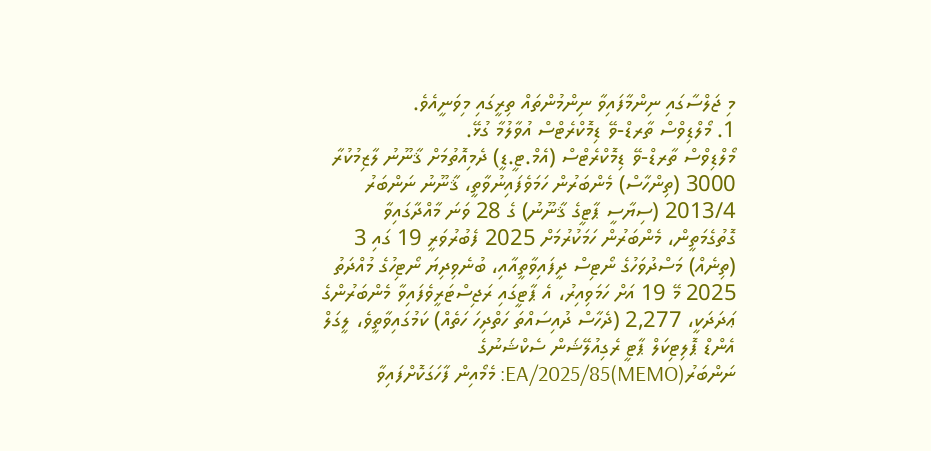މި ޖަލްސާގައި ނިންމާފައިވާ ނިންމުންތައް ތިރީގައި މިވަނީއެވެ.
1. މޯލްޑިވްސް ތާރޑް-ވޭ ޑިމޮކްރެޓްސް އުވާލުމާ ގުޅޭ.
މޯލްޑިވްސް ތާރޑް-ވޭ ޑިމޮކްރެޓްސް (އެމް.ޓީ.ޑީ) ދެމިއޮތުމަށް ޤާނޫނު ލާޒިމުކުރާ 3000 (ތިންހާސް) މެންބަރުން ހަމަވެފައިނުވާތީ، ޤާނޫނު ނަންބަރު 2013/4 (ސިޔާސީ ޕާޓީގެ ޤާނޫނު) ގެ 28 ވަނަ މާއްދާގައިވާ ގޮތުގެމަތީން، މެންބަރުން ހަމަކުރުމަށް 2025 ފެބުރުވަރީ 19 ގައި 3 (ތިނެއް) މަސްދުވަހުގެ ނޯޓިސް ދީފައިވާތީއާއި، ބުނެވިދިޔަ ނޯޓިހުގެ މުއްދަތު 2025 މޭ 19 އަށް ހަމަވިއިރު، އެ ޕާޓީގައި ރަޖިސްޓަރީވެފައިވާ މެންބަރުންގެ ޢަދަދަކީ، 2,277 (ދެހާސް ދުއިސައްތަ ހަތްދިހަ ހަތެއް) ކަމުގައިވާތީވެ، ލީގަލް އެންޑް ޕޮލިޓިކަލް ޕާޓީ ރެގިއުލޭޝަން ސެކްޝަނުގެ ނަންބަރު(MEMO)EA/2025/85: މެމޯއިން ފާހަގަކޮށްފައިވާ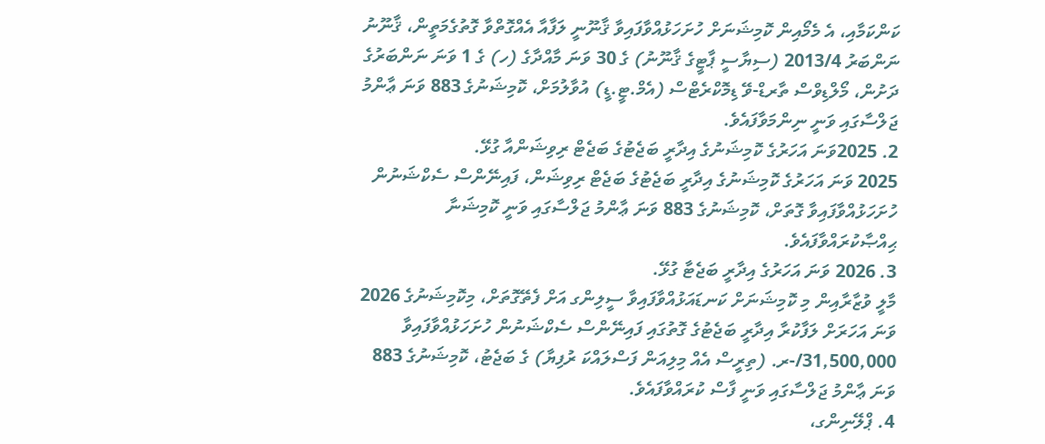ކަންކަމާއި، އެ މެމޯއިން ކޮމިޝަނަށް ހުށަހަޅުއްވާފައިވާ ޤާނޫނީ ލަފާއާ އެއްގޮތްވާ ގޮތުގެމަތީން، ޤާނޫނު ނަންބަރު 2013/4 (ސިޔާސީ ޕާޓީގެ ޤާނޫނު) ގެ 30 ވަނަ މާއްދާގެ (ހ) ގެ 1 ވަނަ ނަންބަރުގެ ދަށުން، މޯލްޑިވްސް ތާރޑް-ވޭ ޑިމޮކްރެޓްސް (އެމް.ޓީ.ޑީ) އުވާލުމަށް، ކޮމިޝަނުގެ 883 ވަނަ ޢާންމު ޖަލްސާގައި ވަނީ ނިންމަވާފައެވެ.
2. 2025ވަނަ އަހަރުގެ ކޮމިޝަނުގެ އިދާރީ ބަޖެޓުގެ ބަޖެޓް ރިވިޝަންއާ ގުޅޭ.
2025 ވަނަ އަހަރުގެ ކޮމިޝަނުގެ އިދާރީ ބަޖެޓުގެ ބަޖެޓް ރިވިޝަން، ފައިނޭންސް ސެކްޝަނުން ހުށަހަޅުއްވާފައިވާ ގޮތަށް، ކޮމިޝަނުގެ 883 ވަނަ ޢާންމު ޖަލްސާގައި ވަނީ ކޮމިޝަނާ ޙިއްޞާކުރައްވާފައެވެ.
3. 2026 ވަނަ އަހަރުގެ އިދާރީ ބަޖެޓާ ގުޅޭ.
މާލީ ވުޒާރާއިން މި ކޮމިޝަނަށް ކަނޑައަޅުއްވާފައިވާ ސީލިންގ އަށް ފެތޭގޮތަށް، މިކޮމިޝަނުގެ 2026 ވަނަ އަހަރަށް ލަފާކުރާ އިދާރީ ބަޖެޓުގެ ގޮތުގައި ފައިނޭންސް ސެކްޝަނުން ހުށަހަޅުއްވާފައިވާ 31,500,000/-ރ. (ތިރީސް އެއް މިލިއަން ފަސްލައްކަ ރުފިޔާ) ގެ ބަޖެޓު، ކޮމިޝަނުގެ 883 ވަނަ ޢާންމު ޖަލްސާގައި ވަނީ ފާސް ކުރައްވާފައެވެ.
4. ޕްލޭނިންގ،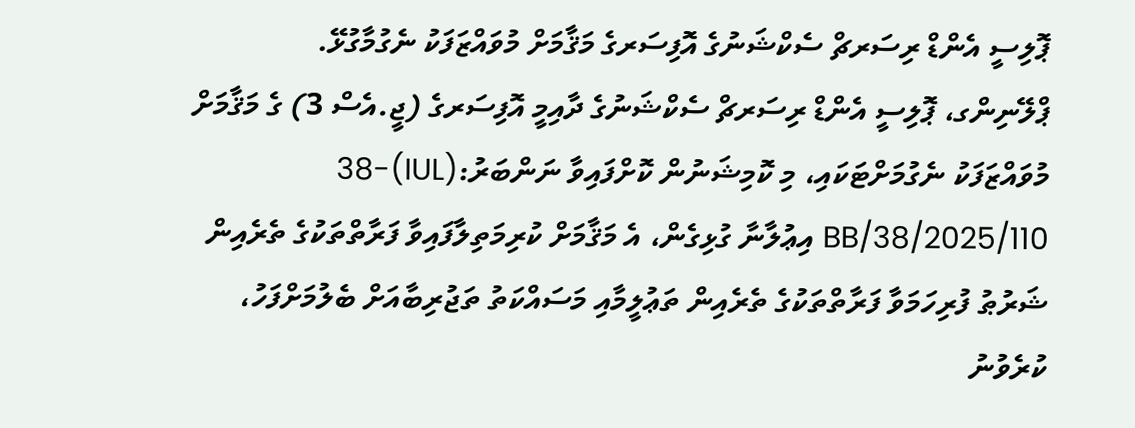ޕޮލިސީ އެންޑް ރިސަރޗް ސެކްޝަނުގެ އޮފިސަރގެ މަޤާމަށް މުވައްޒަފަކު ނެގުމާގުޅޭ.
ޕްލޭނިންގ، ޕޮލިސީ އެންޑް ރިސަރޗް ސެކްޝަނުގެ ދާއިމީ އޮފިސަރގެ (ޖީ.އެސް 3) ގެ މަޤާމަށް މުވައްޒަފަކު ނެގުމަށްޓަކައި، މި ކޮމިޝަނުން ކޮށްފައިވާ ނަންބަރު:(IUL)38-BB/38/2025/110 އިޢުލާނާ ގުޅިގެން، އެ މަޤާމަށް ކުރިމަތިލާފައިވާ ފަރާތްތަކުގެ ތެރެއިން ޝަރުޠު ފުރިހަމަވާ ފަރާތްތަކުގެ ތެރެއިން ތަޢުލީމާއި މަސައްކަތު ތަޖުރިބާއަށް ބެލުމަށްފަހު، ކުރެވުނު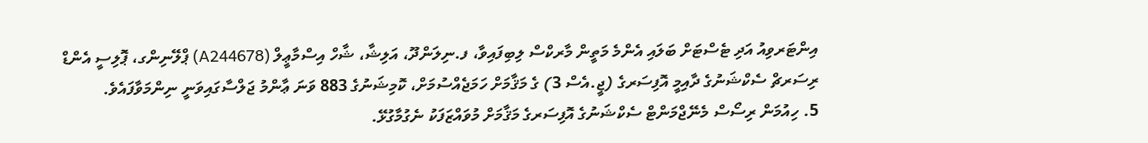އިންޓަރވިއު އަދި ޓެސްޓަށް ބަލައި އެންމެ މަތީން މާރކްސް ލިބިފައިވާ، ފ.ނިލަންދޫ، އަލިޝާ، ޝާހް އިސްމާޢީލް (A244678) ޕްލޭނިންގ، ޕޮލިސީ އެންޑް ރިސަރޗް ސެކްޝަނުގެ ދާއިމީ އޮފިސަރގެ (ޖީ.އެސް 3) ގެ މަޤާމަށް ހަމަޖެއްސުމަށް، ކޮމިޝަނުގެ 883 ވަނަ ޢާންމު ޖަލްސާގައިވަނީ ނިންމަވާފައެވެ.
5. ހިއުމަން ރިސޯސް މެނޭޖްމަންޓް ސެކްޝަނުގެ އޮފިސަރގެ މަޤާމަށް މުވައްޒަފަކު ނެގުމާގުޅޭ.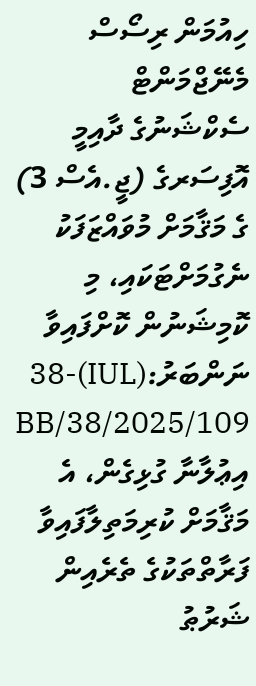ހިއުމަން ރިސޯސް މެނޭޖްމަންޓް ސެކްޝަނުގެ ދާއިމީ އޮފިސަރގެ (ޖީ.އެސް 3) ގެ މަޤާމަށް މުވައްޒަފަކު ނެގުމަށްޓަކައި، މި ކޮމިޝަނުން ކޮށްފައިވާ ނަންބަރު:(IUL)38-BB/38/2025/109 އިޢުލާނާ ގުޅިގެން، އެ މަޤާމަށް ކުރިމަތިލާފައިވާ ފަރާތްތަކުގެ ތެރެއިން ޝަރުޠު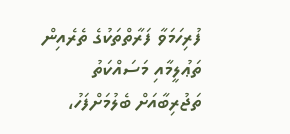ފުރިހަމަވާ ފަރާތްތަކުގެ ތެރެއިން ތަޢުލީމާއި މަސައްކަތު ތަޖުރިބާއަށް ބެލުމަށްފަހު،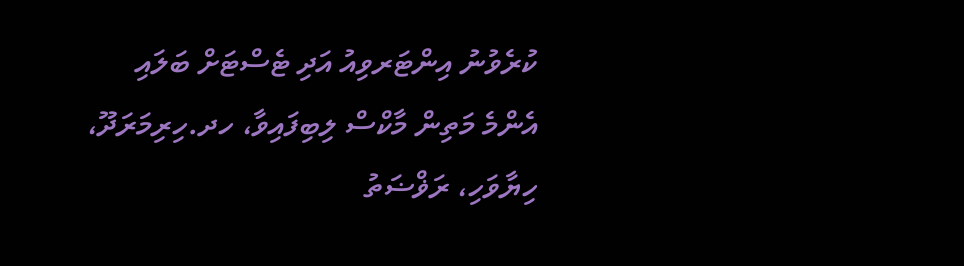ކުރެވުނު އިންޓަރވިއު އަދި ޓެސްޓަށް ބަލައި އެންމެ މަތިން މާކްސް ލިބިފައިވާ، ހދ.ހިރިމަރަދޫ، ހިޔާވަހި، ރަޥްޟަތު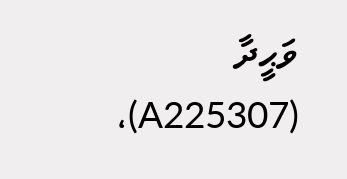ވަޙީދާ (A225307)،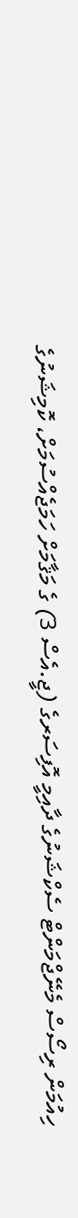ހިއުމަން ރިސޯސް މެނޭޖްމަންޓް ސެކްޝަނުގެ ދާއިމީ އޮފިސަރގެ (ޖީ.އެސް 3) ގެ މަޤާމަށް ހަމަޖެއްސުމަށް، ކޮމިޝަނުގެ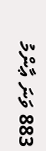883 ވަނަ ޢާންމު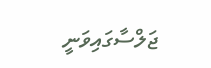ޖަލްސާގައިވަނީ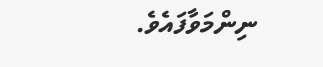ނިންމަވާފައެވެ.